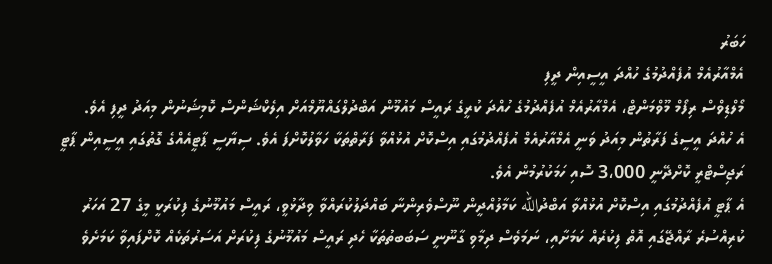ހަބަރު
އެމްއާރުއެމް އުފެއްދުމުގެ ހުއްދަ އީސީއިން ދީފި
މޯލްޑިވްސް ރިފޯމް މޫވްމަންޓް، އެމްއާރުއެމް އުފެއްދުމުގެ ހުއްދަ ކުރީގެ ރައީސް މައުމޫން އަބްދުލްގައްޔޫމްއަށް އިލެކްޝަންސް ކޮމިޝަނުން މިއަދު ދީފި އެވެ.
އެ ހުއްދަ އީސީގެ ފަރާތުން މިއަދު ވަނީ އެމްއާރުއެމް އުފެއްދުމުގައި އިސްކޮށް އުޅުއްވާ ފަރާތްތަކާ ހަވާލުކޮށްފަ އެވެ. ސިޔާސީ ޕާޓީއެއްގެ ގޮތުގައި އީސީއިން ޕާޓީ ރަޖިސްޓްރީ ކޮށްދޭނީ 3،000 ސޮއި ހަމަކުރުމުން އެވެ.
އެ ޕާޓީ އުފެއްދުމުގައި އިސްކޮށް އުޅުއްވާ އަބްދުالله ކަމާލުއްދީން ނޫސްވެރިންނާ ބައްދަލުކުރައްވާ ވިދާޅުވީ، ރައީސް މައުމޫނުގެ ފިކުރަކީ މީގެ 27 އަހަރު ކުރިއްސުރެ ރާއްޖޭގައި އޮތް ފިކުރެއް ކަމަށާއި، ނަމަވެސް ދިމާވި ގާނޫނީ ސަބަބތުތަކާ ހެދި ރައީސް މައުމޫނުގެ ފިކުރަށް އަސަރުތަކެއް ކޮށްފައިވާ ކަމަށެވެ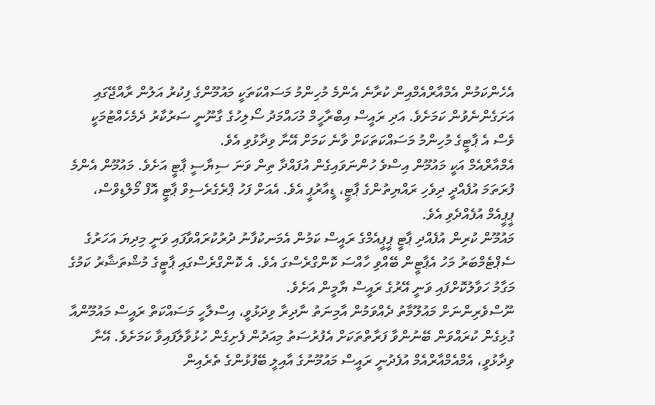އެހެންކަމުން އެމްއާރްއެމްއިން ކުރާނެ އެންމެ މުހިންމު މަސައްކަތަކީ މައުމޫންގެ ފިކުރު އަލުން ރާއްޖޭގައި އަށަގެންނެވުން ކަމަށެވެ. އަދި ރައީސް އިބްރާހީމް މުހައްމަދު ސޯލިހުގެ ގާނޫނީ ސަރުކާރު ދެމެހެއްޓުމަކީ ވެސް އެ ޕާޓީގެ މުހިންމު މަސައްކަތަކަށް ވާނެ ކަމަށް އޭނާ ވިދާޅުވި އެވެ.
އެމްއާރްއެމް އަކީ މައުމޫން އިސްވެ ހުންނަވައިގެން އުފައްދާ ތިން ވަނަ ސިޔާސީ ޕާޓީ އަށެވެ. މައުމޫން އެންމެ ފުރަތަމަ އުފެއްދީ ދިވެހި ރައްޔިތުންގެ ޕާޓީ، ޑީއާރުޕީ އެވެ. އެއަށް ފަހު ޕްރެގެރެސިވް ޕާޓީ އޮފް މޯލްޑިވްސް، ޕީޕީއެމް އުފެއްދެވި އެވެ.
މައުމޫން ކުރިން އުފެއްދި ޕާޓީ ޕީޕީއެމްގެ ރައީސް ކަމުން އެމަނކުފާނު ދުރުކުރައްވާފައި ވަނީ މިދިޔަ އަހަރުގެ ސެޕްޓެމްބަރު މަހު އެޕާޓީން ބޭއްވި ހާއްސަ ކޮންގްރެސްގަ އެވެ. އެ ކޮންގްރެސްގައި ޕާޓީގެ މުޝްތަޝާރު ކަމުގެ މަގާމު ހަވާލުކޮށްފައި ވަނީ އޭރުގެ ރައީސް ޔާމީން އަށެވެ.
ނޫސްވެރިންނަށް މައުލޫމާތު ދެއްވަމުން އާމިނަތު ނާދިރާ ވިދަޅުވީ، އިސްލާހީ މަސައްކަތް ރައީސް މައުމޫންއާ ގުޅިގެން ކުރައްވަން ބޭނުންވާ ފަރާތްތަކަށް އެފުރުސަތު މިއަދުން ފެށިގެން ހުޅުވާލާފައިވާ ކަމަށެވެ. އޭނާ ވިދާޅުވީ، އެމްއެމްއާރްއެމް އުފެދުނީ ރައީސް މައުމޫނުގެ އާއިލީ ބޭފުޅުންގެ ތެރެއިން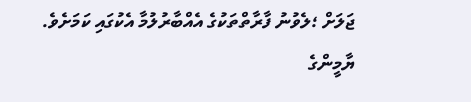ޖަލަށް ؛ލެވުނު ފާރާތްތަކުގެ އެއްބާރުލުމާ އެކުގައި ކަމަށެވެ.
ޔާމީންގެ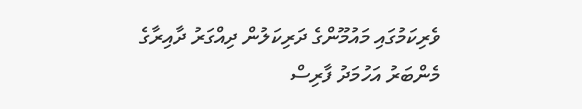ވެރިކަމުގައި މައުމޫންގެ ދަރިކަލުން ދިއްގަރު ދާއިރާގެ މެންބަރު އަހުމަދު ފާރިސް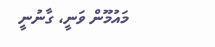މައުމޫން ވަނީ، ގާނުނީ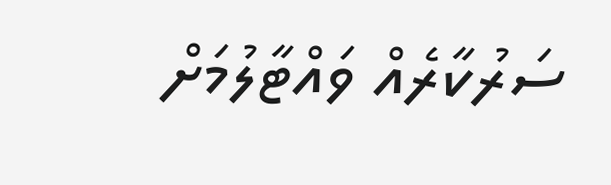ސަރުކާރެއް ވައްޓާލުމަށް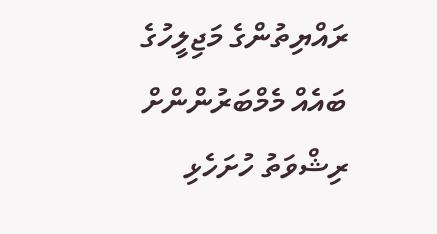ރައްޔިތުންގެ މަޖިލީހުގެ ބައެއް މެމްބަރުންންށް ރިޝްވަތު ހުށަހެޅި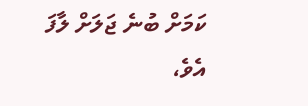ކަމަށް ބުނެ ޖަލަށް ލާފަ އެވެ،